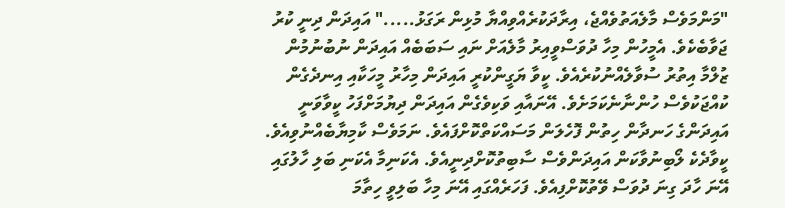"މަންމަވެސް މާލެއަތުވެއްޖެ، އިރާދަކުރެއްވިއްޔާ މުޅިން ރަގަޅު....." އައިދަން ދިނީ ކުރު ޖަވާބެކެވެ. އެމީހުން މިހާ ދުވަސްވީއިރު މާލެއަށް ނައި ސަބަބެއް އައިދަން ނުބުނުމުން ޒުލްމާ އިތުރު ސުވާލެއްނުކުރެއެވެ. ކީވާ ޔަގީންކުރީ އައިދަން މިހާރު މީހަކާއި އިނދެގެން ކުއްޖަކުވެސް ހުންނާނެކަމަށެވެ. އޭނައާއި ވަކިވެގެން އައިދަން ދިޔުމަށްފަހު ކީވާވަނީ އައިދަންގެ ހަނދާން ހިތުން ފޮހެލަން މަސައްކަތްކޮށްފައެވެ. ނަމަވެސް ކާމިޔާބެއްނުވިއެވެ. ކީވާދެކެ ލޯބިނުވާކަން އައިދަންވެސް ސާބިތުކޮށްދިނީއެވެ. އެކަނިމާ އެކަނި ބަލި ހާލުގައި އޭނަ ހާދަ ގިނަ ދުވަސް ވޭތުކޮށްފިއެވެ. ފަހަރެއްގައި އޭނަ މިހާ ބަލިވީ ހިތާމަ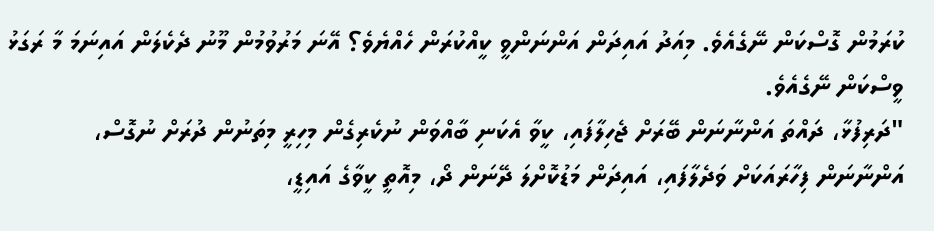ކުރަމުން ގޮސްކަން ނޭގެއެވެ. މިއަދު އައިދަން އަންނަންވީ ކީއްކުރަން ހެއްޔެވެ؟ އޭނަ މަރުވުމުން މޫނު ދެކެލަން އައިނަމަ މާ ރަގަޅު ވީސްކަން ނޭގެއެވެ.
"ދަރިފުޅާ، ދައްތަ އަންނާނަން ބޭރަށް ޖެހިލާފައި، ކީވާ އެކަނި ބާއްވަން ނުކެރިގެން މިހިރީ މިތަނުން ދުރަށް ނުގޮސް، އަންނާނަން ފިހާރައަކަށް ވަދެލާފައި، އައިދަން މަޑުކޮށްލަ ދޭނަން ދޯ، މިއޮތީ ކީވާގެ އައިޑީ،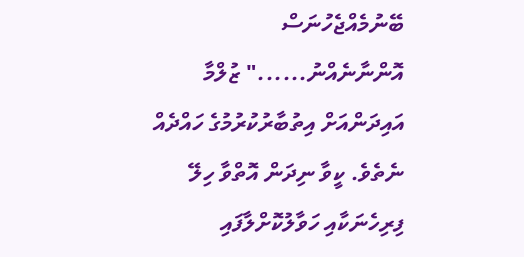ބޭނުމެއްޖެހުނަސް އޮންނާނެއްނު......" ޒުލްމާ އައިދަންއަށް އިތުބާރުކުރުމުގެ ހައްދެއް ނެތެވެ. ކީވާ ނިދަން އޮތްވާ ހިލޭ ފިރިހެނަކާއި ހަވާލުކޮށްލާފައި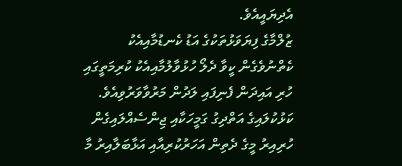އެދިޔައީއެވެ.
ޒުލްމާގެ ފިޔަވަޅުތަކުގެ އަޑު ކެނޑުމާއިއެކު ކެތްނުވެގެން ކީވާ ދެލޯ ހުޅުވާލުމާއިއެކު ކުރިމަތީގައި ހުރި އައިދަން ފެނިފައި ލަދުން މަރުވާވަރުވިއެވެ. ކަޅުކުލައިގެ އަތްދިގު ގަމީހަކާއި ޖިންސެއްލައިގެން ހުރިއިރު މީގެ ދެތިން އަހަރުކުރިއާއި އަޅާބަލާއިރު މާ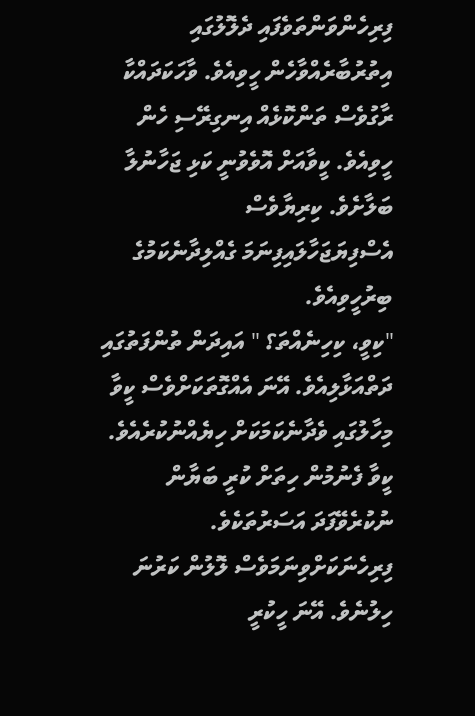ފިރިހެންވަންތަވެފައި ދެލޮލުގައި އިތުރުބާރެއްވާހެން ހީވިއެވެ. ވާހަކަދައްކާ ރާގުވެސް ތަންކޮޅެއް އިނގިރޭސި ހެން ހީވިއެވެ. ކީވާއަށް އޮވެވުނީ ކަޅި ޖަހާނުލާ ބަލާށެވެ. ކިރިޔާވެސް އެސްފިޔަޖަހާލައިފިނަމަ ގެއްލިދާނެކަމުގެ ބިރުހީވިއެވެ.
"ކިވީ، ކިހިނެއްތަ؟ " އައިދަން ތުންފަތުގައި ދަތްއަޅާލިއެވެ. އޭނަ އެއްގޮތަކަށްވެސް ކީވާ މިހާލުގައި ވެދާނެކަމަކަށް ހިޔެއްނުކުރެއެވެ. ކީވާ ފެނުމުން ހިތަށް ކުރީ ބަޔާން ނުކުރެވޭފަދަ އަސަރުތަކެވެ. ފިރިހެނަކަށްވިނަމަވެސް ލޮލުން ކަރުނަ ހިލުނެވެ. އޭނަ ހީކުރީ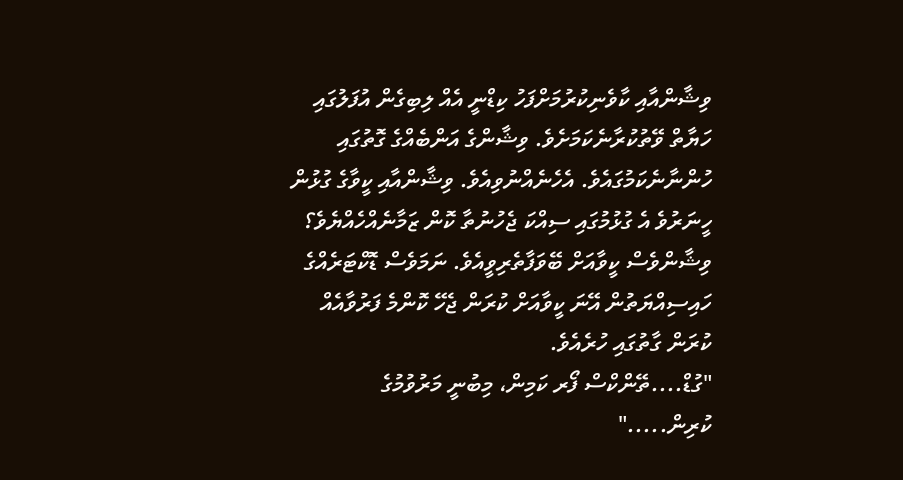ވިޝާންއާއި ކާވެނިކުރުމަށްފަހު ކިޑްނީ އެއް ލިބިގެން އުފަލުގައި ހަޔާތް ވޭތުކުރާނެކަމަށެވެ. ވިޝާންގެ އަންބެއްގެ ގޮތުގައި ހުންނާނެކަމުގައެވެ. އެހެނެއްނުވިއެވެ. ވިޝާންއާއި ކީވާގެ ގުޅުން ހީނަރުވެ އެ ގުޅުމުގައި ސިއްކަ ޖެހުނުތާ ކޮން ޒަމާނެއްހެއްޔެވެ؟ ވިޝާންވެސް ކީވާއަށް ބޭވަފާތެރިވީއެވެ. ނަމަވެސް ޑޮކްޓަރެއްގެ ހައިސިއްޔަތުން އޭނަ ކީވާއަށް ކުރަން ޖެހޭ ކޮންމެ ފަރުވާއެއް ކުރަން ގާތުގައި ހުރެއެވެ.
"ގުޑް....ތޭންކްސް ފޯރ ކަމިން، މިބުނީ މަރުވުމުގެ ކުރިން....."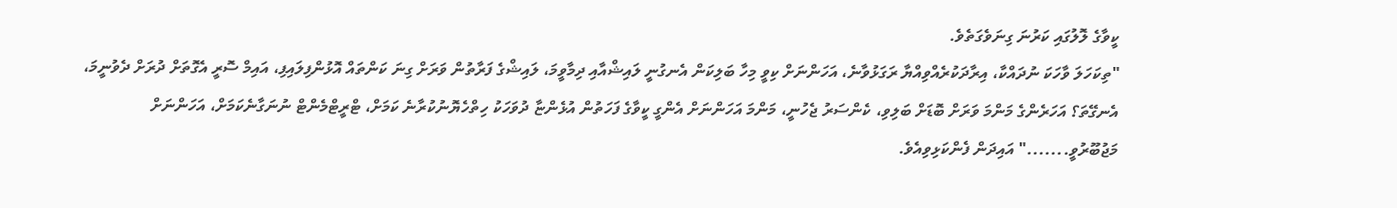ކީވާގެ ލޮލުގައި ކަރުނަ ގިނަވެގަތެވެ.
"ތިކަހަލަ ވާހަކަ ނުދައްކާ، އިރާދަކުރެއްވިއްޔާ ރަގަޅުވާނެ، އަހަންނަށް ކިވީ މިހާ ބަލިކަން އެނގުނީ ލައިޝްއާއި ދިމާވީމަ، ލައިޝްގެ ފަރާތުން ވަރަށް ގިނަ ކަންތައް އޮޅުންފިލައިފި، އައިމް ސޮރީ އެގޮތަށް ދުރަށް ދެވުނީމަ، އެނގޭތަ؟ އަހަރެންގެ މަންމަ ވަރަށް ބޮޑަށް ބަލިވި، ކެންސަރު ޖެހުނީ، މަންމަ އަހަންނަށް އެންގީ ކީވާގެ ފަހަތުން އުޅެންޏާ ދުވަހަކު ހިތްހެޔޮނުކުރާނެ ކަމަށް، ޓްރީޓްމެންޓް ނުނަގާނެކަމަށް، އަހަންނަށް މަޖުބޫރުވީ......." އައިދަން ފެންކަޅިވިއެވެ.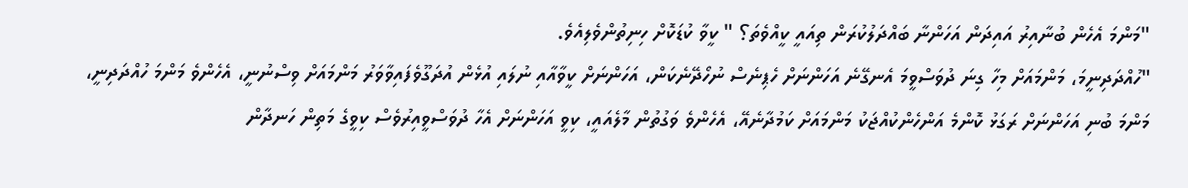"މަންމަ އެހެން ބުނާއިރު އައިދަން އަހަންނާ ބައްދަލުކުރަން ތިއައީ ކީއްވެތަ؟ " ކީވާ ކުޑަކޮށް ހިނިތުންވެލިއެވެ.
"ހުއްދަދިނީމަ، މަންމައަށް މިހާ ގިނަ ދުވަސްވީމަ އެނގޭނެ އަހަންނަށް ހެޕިނެސް ނުހޯދޭނެކަން، އަހަންނަށް ކީވާއާއި ނުލައި އުޅެން އުދަގޫވެފައިވާވަރު މަންމައަށް ވިސްނުނީ، އެހެންވެ މަންމަ ހުއްދަދިނީ، މަންމަ ބުނި އަހަންނަށް ރަގަޅު ކޮންމެ އަންހެންކުއްޖަކު މަންމައަށް ކަމުދާނެއޭ، އެހެންވެ ވަގުތުން މާލެއައީ، ކިވީ އަހަންނަށް އެހާ ދުވަސްވީއިރުވެސް ކިވީގެ މަތިން ހަނދާން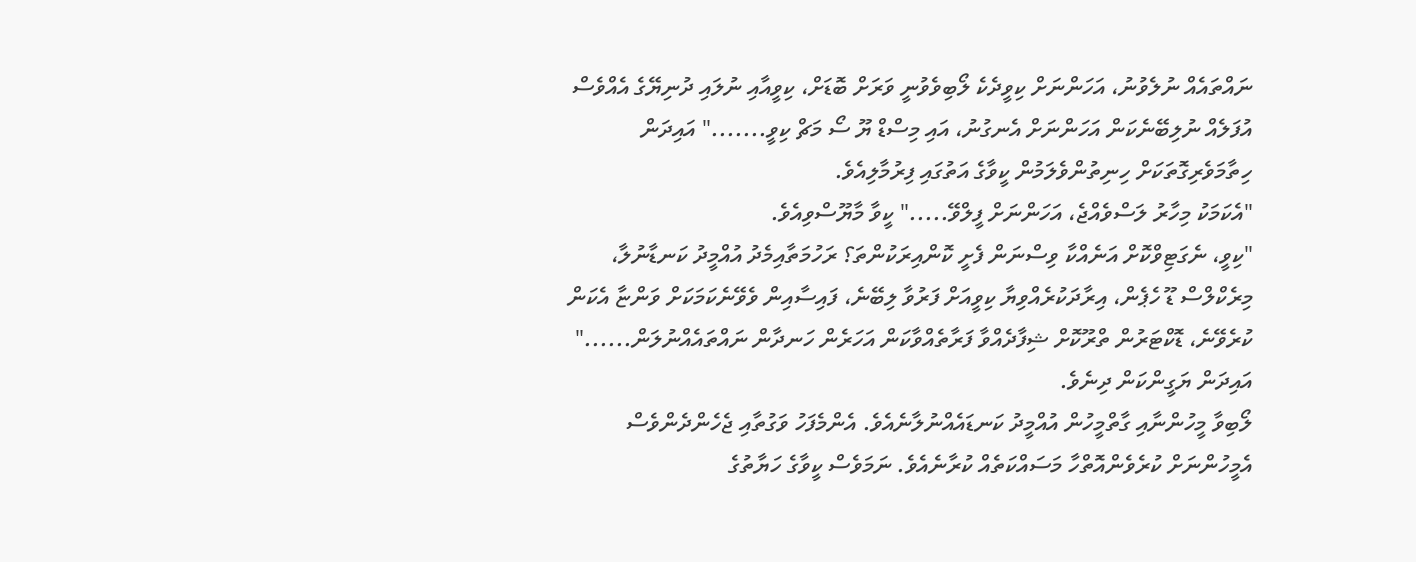ނައްތައެއް ނުލެވުނު، އަހަންނަށް ކިވީދެކެ ލޯބިވެވުނީ ވަރަށް ބޮޑަށް، ކިވީއާއި ނުލައި ދުނިޔޭގެ އެއްވެސް އުފަލެއް ނުލިބޭނެކަން އަހަންނަށް އެނގުނު، އައި މިސްޑް ޔޫ ސޯ މަޗް ކިވީ......." އައިދަން ހިތާމަވެރިގޮތަކަށް ހިނިތުންވެލަމުން ކީވާގެ އަތުގައި ފިރުމާލިއެވެ.
"އެކަމަކު މިހާރު ލަސްވެއްޖެ، އަހަންނަށް ފީލްވޭ....." ކީވާ މާޔޫސްވިއެވެ.
"ކިވީ، ނެގަޓިވްކޮށް އަނެއްކާ ވިސްނަން ފެށީ ކޮންއިރަކުންތަ؟ ރަހުމަތާއިމެދު އުއްމީދު ކަނޑާނުލާ، މިރެކްލްސް ޑޫ ހެޕެން، އިރާދަކުރެއްވިޔާ ކިވީއަށް ފަރުވާ ލިބޭނެ، ފައިސާއިން ވެވޭނެކަމަކަށް ވަންޏާ އެކަން ކުރެވޭނެ، ޑޮކްޓަރުން ތްރޫކޮށް ޝިފާދެއްވާ ފަރާތެއްވާކަން އަހަރެން ހަނދާން ނައްތައެއްނުލަން......" އައިދަން ޔަގީންކަން ދިނެވެ.
ލޯބިވާ މީހުންނާއި ގާތްމީހުން އުއްމީދު ކަނޑައެއްނުލާނެއެވެ. އެންމެފަހު ވަގުތާއި ޖެހެންދެންވެސް އެމީހުންނަށް ކުރެވެންއޮތްހާ މަސައްކަތެއް ކުރާނެއެވެ. ނަމަވެސް ކީވާގެ ހަޔާތުގެ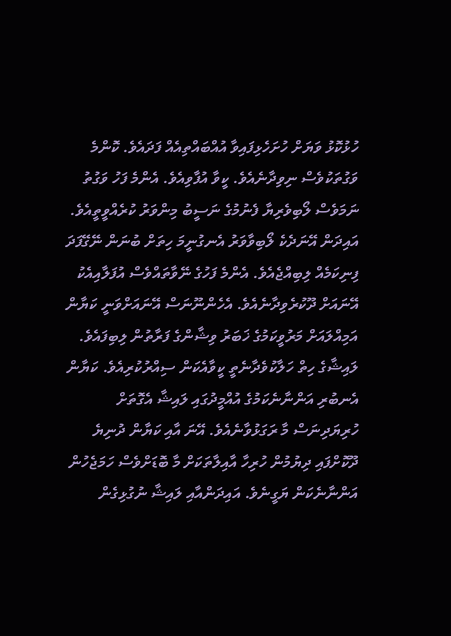ހުޅުކޮޅު ވަޔަށް ހުށަހެޅިފައިވާ އުއްބައްތިއެއް ފަދައެވެ. ކޮންމެ ވަގުތަކުވެސް ނިވިދާނެއެވެ. ކީވާ އުފާވިއެވެ. އެންމެ ފަހު ވަގުތު ނަމަވެސް ލޯބިވެރިޔާ ފެނުމުގެ ނަސީބު މިންވަރު ކުރެއްވީތީއެވެ. އައިދަން އޭނަދެކެ ލޯބިވާވަރު އެނގުނީމަ ހިތަށް ބުނަން ނޭގޭފަދަ ފިނިކަމެއް ލިބިއްޖެއެވެ. އެންމެ ފަހުގެ ނޭވާތައްވެސް އުފަލާއިއެކު އޭނައަށް ދޫކުރެވިދާނެއެވެ. އެހެންނޫނަސް އޭނައަށްވަނީ ކަޔާން އަމިއްލައަށް މަރުވީކަމުގެ ޚަބަރު ވިޝާންގެ ފަރާތުން ލިބިފައެވެ. ލައިޝާގެ ހިތް ހަލާކުވެދާނެތީ ކީވާއެކަން ސިއްރުކުރިއެވެ. ކަޔާން އެނބުރި އަންނާނެކަމުގެ އުއްމީދުގައި ލައިޝާ އެގޮތަށް ހުރިޔަދިނަސް މާ ރަގަޅުވާނެއެވެ. އޭނަ އާއި ކަޔާން ދުނިޔެ ދޫކޮށްފައި ދިޔުމުން ހުރިހާ އާއިލާތަކަށް މާ ބޮޑަށްވެސް ހަމަޖެހުން އަންނާނެކަން ޔަގީނެވެ. އައިދަންއާއި ލައިޝާ ނުގުޅިގެން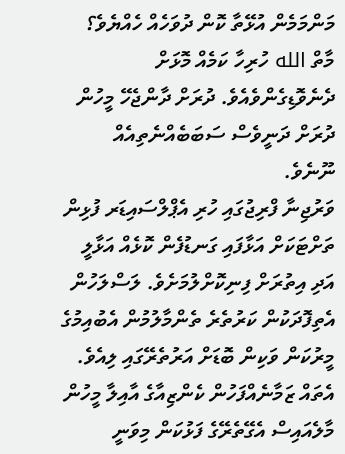މަންމަމެން އުޅޭތާ ކޮން ދުވަހެއް ހެއްޔެވެ؟ މާތް الله ހުރިހާ ކަމެއް މޮޅަށް ދެނެވޮޑިގެންވެއެވެ. ދުރަށް ދާންޖެހޭ މީހުން ދުރަށް ދަނީވެސް ސަބަބެއްނެތިއެއް ނޫނެވެ.
ވަރުޖިނާ ފްރިޖުގައި ހުރި އެޕްލްސައިޑަރ ފުޅިން ތަށްޓަކަށް އަޅާފައި ގަނޑުފެން ކޮޅެއް އަޅާލީ އަދި އިތުރަށް ފިނިކޮށްލުމަށެވެ. ލަސްލަހުން އެތިފޮދަކުން ކަރުތެރެ ތެންމާލުމުން އެބުއިމުގެ މީރުކަން ވަކިން ބޮޑަށް އަރުތެރޭގައި ލިއެވެ. އެތައް ޒަމާނެއްފަހުން ކެންޒިއާގެ އާއިލާ މީހުން މާލެއައިސް އެގޭތެރޭގެ ފަޅުކަން މިވަނީ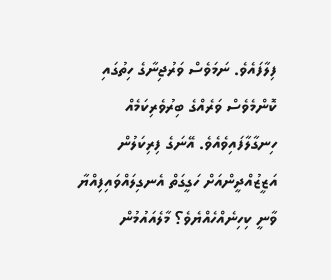ފިލާފައެވެ. ނަމަވެސް ވަރުޖިނާގެ ހިތުގައި ކޮންމެވެސް ވަރެއްގެ ބިރުވެރިކަމެއް ހިނގާލާފައިވެއެވެ. އޭނަގެ ފިރިކަލުން އަޒީޒުއްދީންއަށް ހަގީގަތް އެނގިލައްވައިފިއްޔާ ވާނީ ކިހިނެއްހެއްޔެވެ؟ މާލެއައުމުން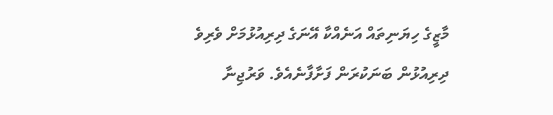މާޒީގެ ހިޔަނިތައް އަނެއްކާ އޭނަގެ ދިރިއުޅުމަށް ވެރިވެ ދިރިއުޅުން ބަނަކުރަން ފަށާފާނެއެވެ. ވަރުޖިނާ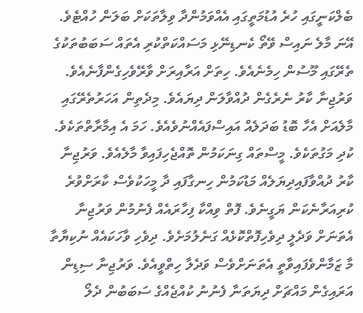ބެލްކަނީގައި ހުރެ އުޑުމަތީގައި އެއްވަމުންދާ ވިލާތަކަށް ބަލަން ހުއްޓެވެ. އޭނަ މާލެ ނައިސް ވޭތޯ ކެނޑިނޭޅި މަސައްކަތްކުރި އެތައް ސަބަބުތަކުގެ ތެރޭގައި މޫސުން ހިމެނެއެވެ. ހިތަށް އަރާއިރަށް ވާރޭވެހިގެންފާނެއެވެ.
ވަރުޖިނާ ކާރު ނެރެގެން ދުއްވާލަން ދިޔައެވެ. މިދެތިން އަހަރުތެރޭގައި މާލެއަށް އެހާ ބޮޑު ބަދަލެއް އައިސްފައެއްނުވެއެވެ. ހަމަ އެ އިމާރާތްތަކެވެ. ކުދި މަގުތަކެވެ. މީސްތައް ގިނަކަމުން ތޮއްޖެހިފައިވާ މާލެއެވެ. ވަރުޖިނާ ކާރު ދުއްވާފައިދިޔަލެއް މަޑުކަމުން ހިނގާފައި ދާ މީހަކުވެސް ކާރަށްވުރެ ކުރިއަރާނެކަން ޔަގީނެވެ. ފޮތް ވިއްކާ ފިހާރައެއް ފެނުމުން ވަރުޖިނާ އެތަނަށް ވަދެލީ ދިވެހިފޮތްކޮޅެއް ގަނެލުމަށެވެ. ދިވެހި ވާހަކައެއް ނުކިޔާތާ މާ ޒަމާންވެފައިވާތީ އެތަނަށްވެސް ވަދެލާ ހިތްވީއެވެ. ވަރުޖިނާ ސިޑިން އަރައިގެން މައްޗަށް ދިޔަތަނާ ފެނުނު ކުއްޖެއްގެ ސަބަބުން ދެލޯ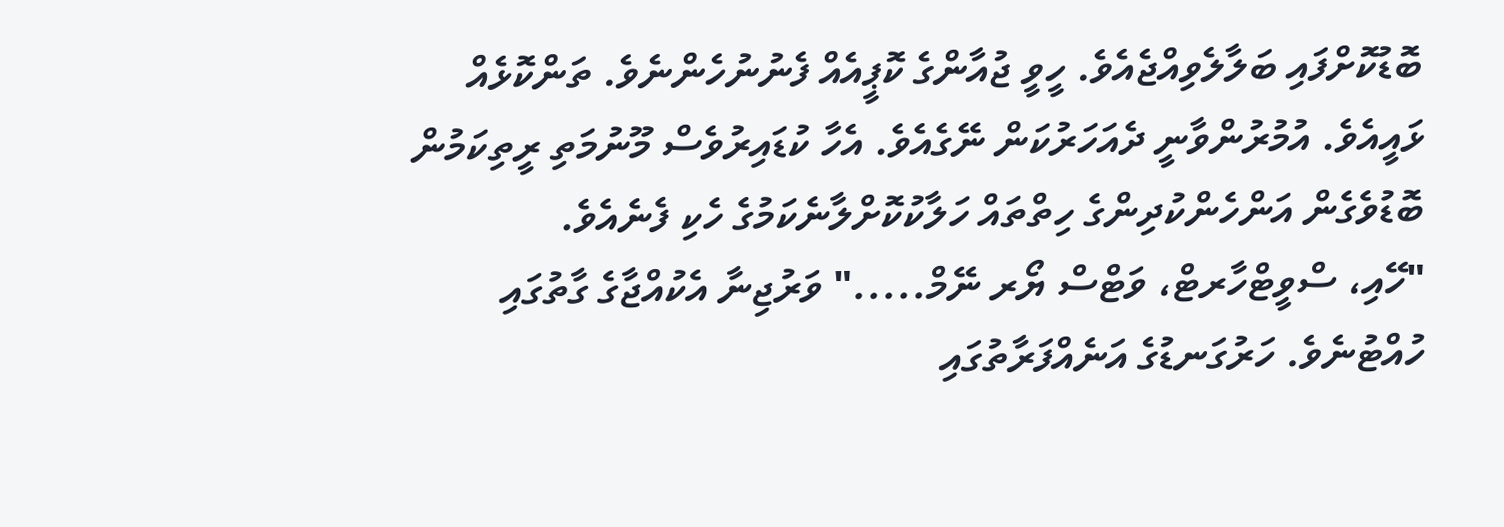ބޮޑުކޮށްފައި ބަލާލެވިއްޖެއެވެ. ހީވީ ޖުއާންގެ ކޮޕީއެއް ފެނުނުހެންނެވެ. ތަންކޮޅެއް ޅައީއެވެ. އުމުރުންވާނީ ދެއަހަރުކަން ނޭގެއެވެ. އެހާ ކުޑައިރުވެސް މޫނުމަތި ރީތިކަމުން ބޮޑުވެގެން އަންހެންކުދިންގެ ހިތްތައް ހަލާކުކޮށްލާނެކަމުގެ ހެކި ފެނެއެވެ.
"ހޭއި، ސްވީޓްހާރޓް، ވަޓްސް ޔޯރ ނޭމް....." ވަރުޖިނާ އެކުއްޖާގެ ގާތުގައި ހުއްޓުނެވެ. ހަރުގަނޑުގެ އަނެއްފަރާތުގައި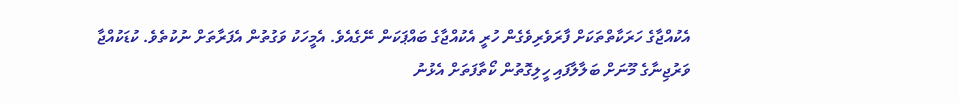އެކުއްޖާގެ ހަރަކާތްތަކަށް ފާރަވެރިވެގެން ހުރީ އެކުއްޖާގެ ބައްޕަކަން ނޭގެއެވެ. އެމީހަކު ވަގުތުން އެފަރާތަށް ނުކުތެވެ. ކުޑަކުއްޖާ ވަރުޖިނާގެ މޫނަށް ބަލާލާފައި ހީލިގޮތުން ކޯތާފަތަށް އެޅުނު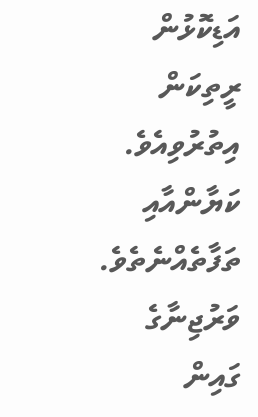އަޑިކޮޅުން ރީތިކަން އިތުރުވިއެވެ. ކަޔާންއާއި ތަފާތެއްނެތެވެ. ވަރުޖިނާގެ ގައިން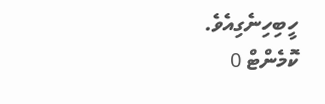ހީބިހިނެގިއެވެ.
ކޮމެންޓް 0